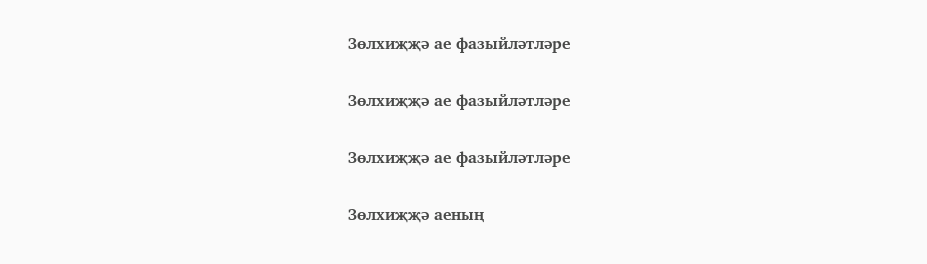Зөлхиҗҗә ае фазыйләтләре

Зөлхиҗҗә ае фазыйләтләре

Зөлхиҗҗә ае фазыйләтләре

Зөлхиҗҗә аеның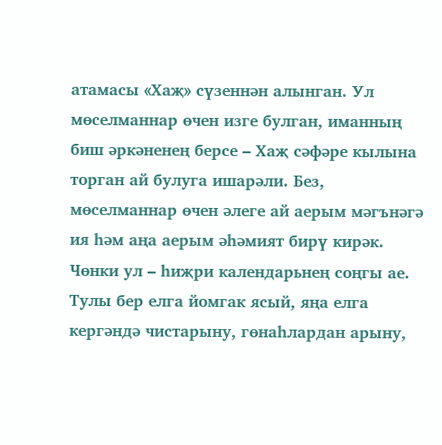атамасы «Хаҗ» сүзеннән алынган. Ул мөселманнар өчен изге булган, иманның биш әркәненең берсе – Хаҗ сәфәре кылына торган ай булуга ишарәли. Без, мөселманнар өчен әлеге ай аерым мәгънәгә ия һәм аңа аерым әһәмият бирү кирәк. Чөнки ул – һиҗри календарьнең соңгы ае. Тулы бер елга йомгак ясый, яңа елга кергәндә чистарыну, гөнаһлардан арыну,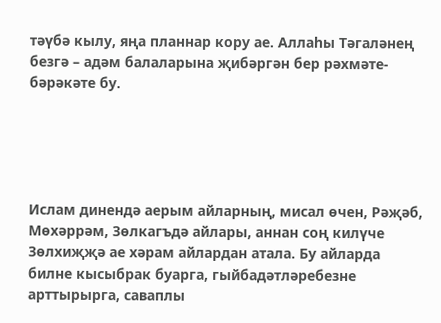тәүбә кылу, яңа планнар кору ае. Аллаһы Тәгаләнең безгә – адәм балаларына җибәргән бер рәхмәте-бәрәкәте бу.





Ислам динендә аерым айларның, мисал өчен, Рәҗәб, Мөхәррәм, Зөлкагъдә айлары, аннан соң килүче Зөлхиҗҗә ае хәрам айлардан атала. Бу айларда билне кысыбрак буарга, гыйбадәтләребезне арттырырга, саваплы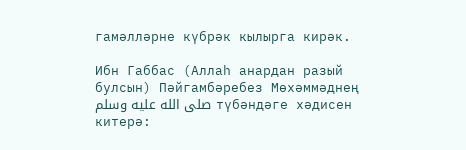гамәлләрне күбрәк кылырга кирәк.

Ибн Габбас (Аллаһ анардан разый булсын) Пәйгамбәребез Мөхәммәднең صلى الله عليه وسلم түбәндәге хәдисен китерә: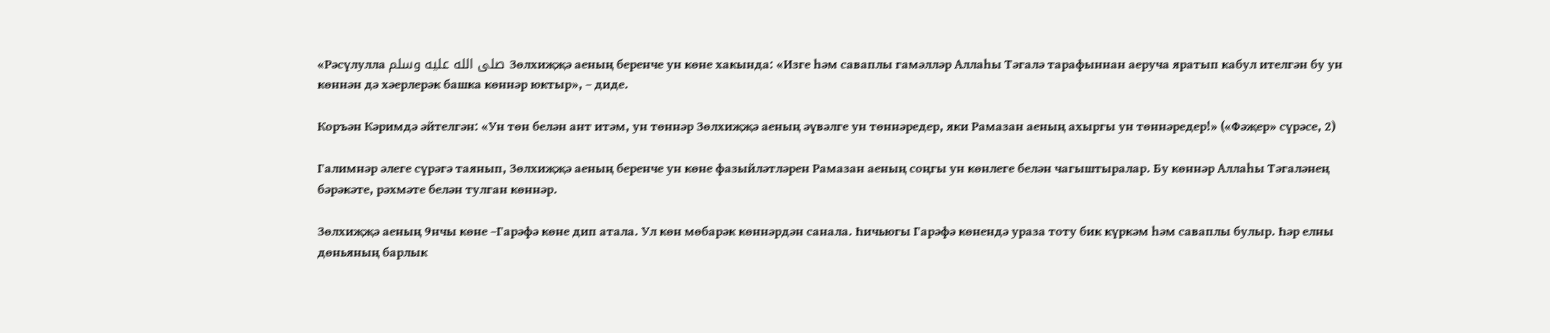«Рәсүлулла صلى الله عليه وسلم Зөлхиҗҗә аеның беренче ун көне хакында: «Изге һәм саваплы гамәлләр Аллаһы Тәгалә тарафыннан аеруча яратып кабул ителгән бу ун көннән дә хәерлерәк башка көннәр юктыр», – диде.

Коръән Кәримдә әйтелгән: «Ун төн белән ант итәм, ун төннәр Зөлхиҗҗә аеның әүвәлге ун төннәредер, яки Рамазан аеның ахыргы ун төннәредер!» («Фәҗер» сүрәсе, 2)

Галимнәр әлеге сүрәгә таянып, Зөлхиҗҗә аеның беренче ун көне фазыйләтләрен Рамазан аеның соңгы ун көнлеге белән чагыштыралар. Бу көннәр Аллаһы Тәгаләнең бәрәкәте, рәхмәте белән тулган көннәр.

Зөлхиҗҗә аеның 9нчы көне –Гарәфә көне дип атала. Ул көн мөбарәк көннәрдән санала. Һичьюгы Гарәфә көнендә ураза тоту бик күркәм һәм саваплы булыр. Һәр елны дөньяның барлык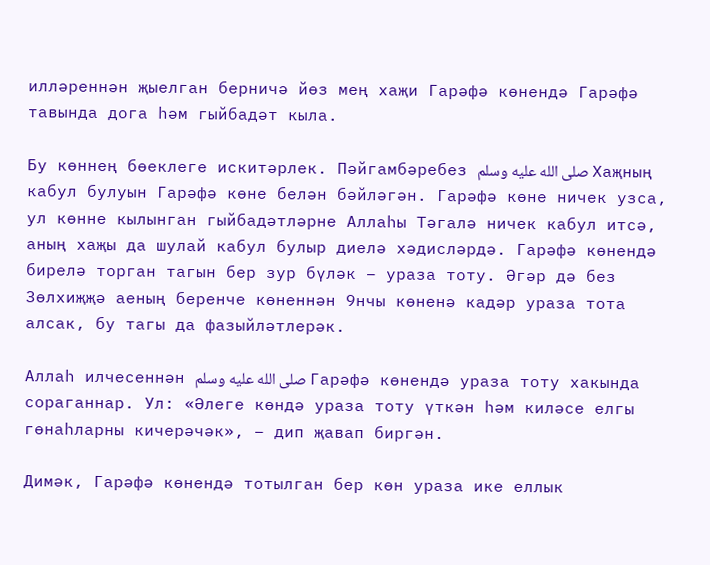илләреннән җыелган берничә йөз мең хаҗи Гарәфә көнендә Гарәфә тавында дога һәм гыйбадәт кыла.

Бу көннең бөеклеге искитәрлек. Пәйгамбәребез صلى الله عليه وسلم Хаҗның кабул булуын Гарәфә көне белән бәйләгән. Гарәфә көне ничек узса, ул көнне кылынган гыйбадәтләрне Аллаһы Тәгалә ничек кабул итсә, аның хаҗы да шулай кабул булыр диелә хәдисләрдә. Гарәфә көнендә бирелә торган тагын бер зур бүләк – ураза тоту. Әгәр дә без Зөлхиҗҗә аеның беренче көненнән 9нчы көненә кадәр ураза тота алсак, бу тагы да фазыйләтлерәк.

Аллаһ илчесеннән صلى الله عليه وسلم Гарәфә көнендә ураза тоту хакында сораганнар. Ул: «Әлеге көндә ураза тоту үткән һәм киләсе елгы гөнаһларны кичерәчәк», – дип җавап биргән.

Димәк, Гарәфә көнендә тотылган бер көн ураза ике еллык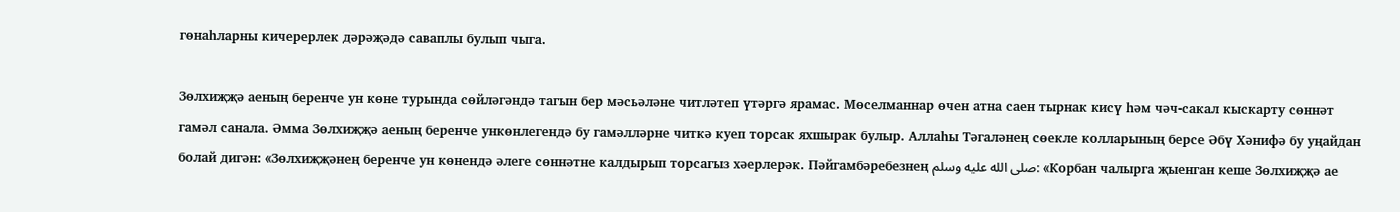гөнаһларны кичерерлек дәрәҗәдә саваплы булып чыга.

Зөлхиҗҗә аеның беренче ун көне турында сөйләгәндә тагын бер мәсьәләне читләтеп үтәргә ярамас. Мөселманнар өчен атна саен тырнак кисү һәм чәч-сакал кыскарту сөннәт гамәл санала. Әмма Зөлхиҗҗә аеның беренче ункөнлегендә бу гамәлләрне читкә куеп торсак яхшырак булыр. Аллаһы Тәгаләнең сөекле колларының берсе Әбү Хәнифә бу уңайдан болай дигән: «Зөлхиҗҗәнең беренче ун көнендә әлеге сөннәтне калдырып торсагыз хәерлерәк. Пәйгамбәребезнең صلى الله عليه وسلم: «Корбан чалырга җыенган кеше Зөлхиҗҗә ае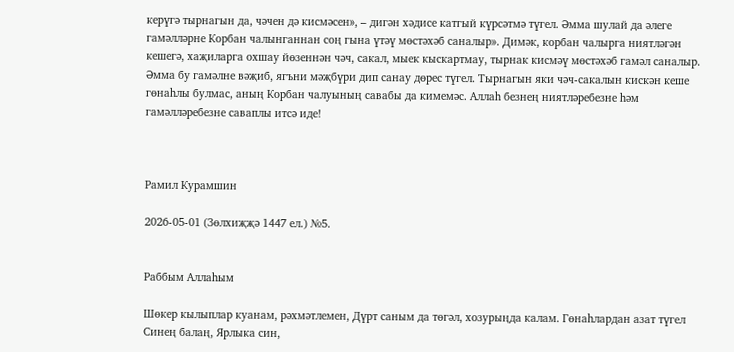керүгә тырнагын да, чәчен дә кисмәсен», – дигән хәдисе катгый күрсәтмә түгел. Әмма шулай да әлеге гамәлләрне Корбан чалынганнан соң гына үтәү мөстәхәб саналыр». Димәк, корбан чалырга ниятләгән кешегә, хаҗиларга охшау йөзеннән чәч, сакал, мыек кыскартмау, тырнак кисмәү мөстәхәб гамәл саналыр. Әмма бу гамәлне вәҗиб, ягъни мәҗбүри дип санау дөрес түгел. Тырнагын яки чәч-сакалын кискән кеше гөнаһлы булмас, аның Корбан чалуының савабы да кимемәс. Аллаһ безнең ниятләребезне һәм гамәлләребезне саваплы итсә иде!



Рамил Курамшин

2026-05-01 (Зөлхиҗҗә 1447 ел.) №5.


Раббым Аллаһым

Шөкер кылыплар куанам, рәхмәтлемен, Дүрт саным да төгәл, хозурыңда калам. Гөнаһлардан азат түгел Синең балаң, Ярлыка син,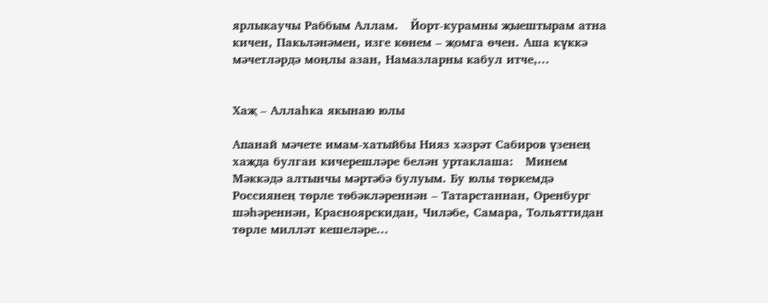ярлыкаучы Раббым Аллам.   Йорт-курамны җыештырам атна кичен, Пакьләнәмен, изге көнем – җомга өчен. Аша күккә мәчетләрдә моңлы азан, Намазларны кабул итче,...


Хаҗ – Аллаһка якынаю юлы

Апанай мәчете имам-хатыйбы Нияз хәзрәт Сабиров үзенең хаҗда булган кичерешләре белән уртаклаша:   Минем Мәккәдә алтынчы мәртәбә булуым. Бу юлы төркемдә Россиянең төрле төбәкләреннән – Татарстаннан, Оренбург шәһәреннән, Красноярскидан, Чиләбе, Самара, Тольяттидан төрле милләт кешеләре...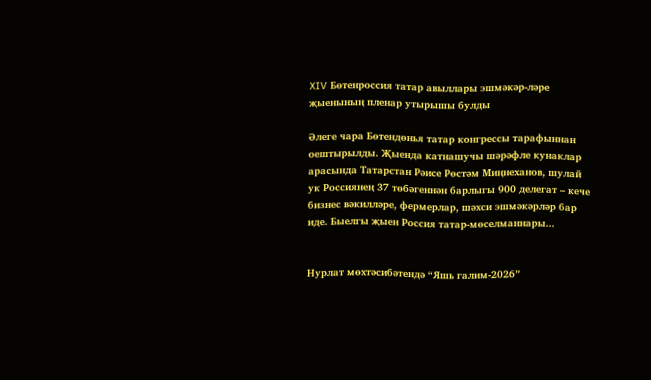XIV Бөтенроссия татар авыллары эшмәкәр-ләре җыенының пленар утырышы булды

Әлеге чара Бөтендөнья татар конгрессы тарафыннан оештырылды. Җыенда катнашучы шәрәфле кунаклар арасында Татарстан Рәисе Рөстәм Миңнеханов, шулай ук Россиянең 37 төбәгеннән барлыгы 900 делегат – кече бизнес вәкилләре, фермерлар, шәхси эшмәкәрләр бар иде. Быелгы җыен Россия татар-мөселманнары...


Нурлат мөхтәсибәтендә “Яшь галим-2026”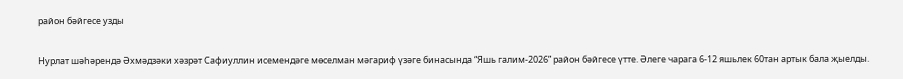район бәйгесе узды

Нурлат шәһәрендә Әхмәдзәки хәзрәт Сафиуллин исемендәге мөселман мәгариф үзәге бинасында “Яшь галим-2026” район бәйгесе үтте. Әлеге чарага 6-12 яшьлек 60тан артык бала җыелды.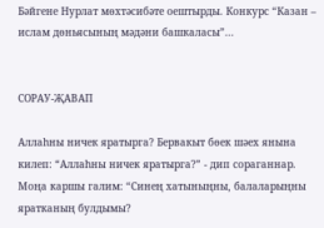Бәйгене Нурлат мөхтәсибәте оештырды. Конкурс “Казан – ислам дөньясының мәдәни башкаласы”...


СОРАУ-ҖАВАП

Аллаһны ничек яратырга? Бервакыт бөек шәех янына килеп: “Аллаһны ничек яратырга?” - дип сораганнар. Моңа каршы галим: “Синең хатыныңны, балаларыңны яратканың булдымы?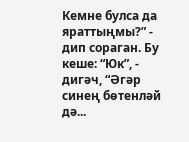Кемне булса да яраттыңмы?” - дип сораган. Бу кеше: “Юк”, - дигәч, “Әгәр синең бөтенләй дә...